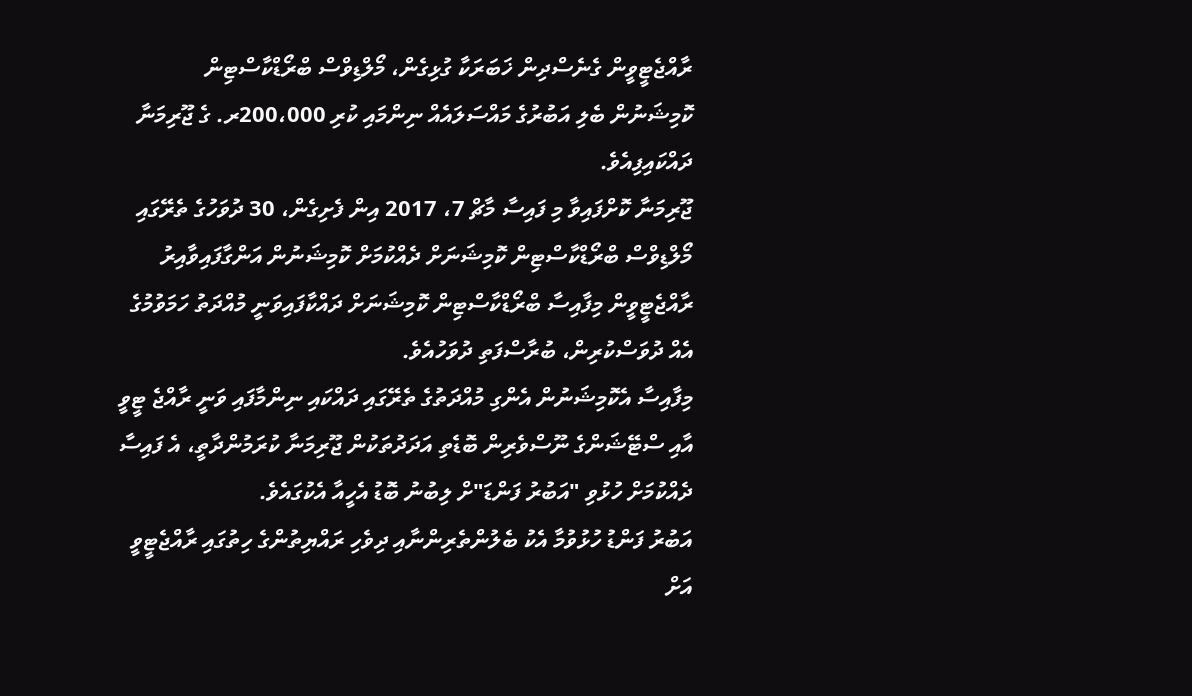ރާއްޖެޓީވީން ގެނެސްދިން ޚަބަރަކާ ގުޅިގެން، މޯލްޑިވްސް ބްރޯޑްކާސްޓިން ކޮމިޝަނުން ބެލި އަބުރުގެ މައްސަލައެއް ނިންމައި ކުރި 200،000ރ. ގެ ޖޫރިމަނާ ދައްކައިފިއެވެ.
ޖޫރިމަނާ ކޮށްފައިވާ މި ފައިސާ މާޗް 7، 2017 އިން ފެށިގެން، 30 ދުވަހުގެ ތެރޭގައި މޯލްޑިވްސް ބްރޯޑްކާސްޓިން ކޮމިޝަނަށް ދެއްކުމަށް ކޮމިޝަނުން އަންގާފައިވާއިރު ރާއްޖެޓީވީން މިފާއިސާ ބްރޯޑްކާސްޓިން ކޮމިޝަނަށް ދައްކާފައިވަނީ މުއްދަތު ހަމަވުމުގެ އެއް ދުވަސްކުރިން، ބުރާސްފަތި ދުވަހުއެވެ.
މިފާއިސާ އެކޮމިޝަނުން އެންގި މުއްދަތުގެ ތެރޭގައި ދައްކައި ނިންމާފައި ވަނީ ރާއްޖެ ޓީވީ އާއި ސްޓޭޝަންގެ ނޫސްވެރިން ބޮޑެތި އަދަދުތަކުން ޖޫރިމަނާ ކުރަމުންދާތީ، އެ ފައިސާ ދެއްކުމަށް ހުޅުވި "އަބުރު ފަންޑަ"ށް ލިބުނު ބޮޑު އެހީއާ އެކުގައެވެ.
އަބުރު ފަންޑު ހުޅުވުމާ އެކު ބެލުންތެރިންނާއި ދިވެހި ރައްޔިތުންގެ ހިތުގައި ރާއްޖެޓީވީ އަށް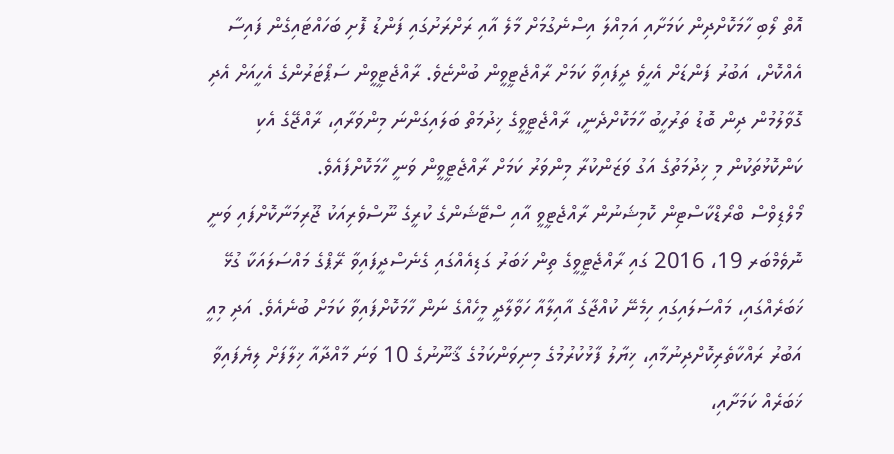އޮތް ލޯބި ހާމަކޮށްދިން ކަމަށާއި އަމިއްލަ އިސްނެގުމަށް މާލެ އާއި ރަށްރަށުގައި ފަންޑު ފޮށި ބަހައްޓައިގެން ފައިސާ އެއްކޮށް، އަބުރު ފަންޑަށް އެހީވެ ދީފައިވާ ކަމަށް ރާއްޖެޓީވީން ބުންޏެވެ. ރާއްޖެޓީވީން ސަޕޯޓަރުންގެ އެހީއަށް އެދި ގޮވާލުމުން ދިން ބޮޑު ތަރުހީބު ހާމަކޮށްދެނީ، ރާއްޖެޓީވީގެ ޚިދުމަތް ބަލައިގަންނަ މިންވަރާއި، ރާއްޖޭގެ އެކި ކަންކޮޅުތަކުން މި ޚިދުމަތުގެ އަގު ވަޒަންކުރާ މިންވަރު ކަމަށް ރާއްޖެޓީވީން ވަނީ ހާމަކޮށްފައެވެ.
މޯލްޑިވްސް ބްރޯޑްކާސްޓިން ކޮމިޝަނުން ރާއްޖެޓީވީ އާއި ސްޓޭޝަންގެ ކުރީގެ ނޫސްވެރިއަކު ޖޫރިމަނާކޮށްފައި ވަނީ ނޮވެމްބަރ 19، 2016 ގައި ރާއްޖެޓީވީގެ ތިން ޚަބަރު ގަޑިއެއްގައި ގެނެސްދީފައިވާ ރޭޕްގެ މައްސަލައަކާ ގުޅޭ ޚަބަރެއްގައި، މައްސަލައިގައި ހިމެނޭ ކުއްޖާގެ އާއިލާއާ ހަވާލާދީ މީހެއްގެ ނަން ހާމަކޮށްފައިވާ ކަމަށް ބުނެއެވެ. އަދި މިއީ އަބުރު ރައްކާތެރިކޮށްދިނުމާއި، ޚިޔާލު ފާޅުކުރުމުގެ މިނިވަންކަމުގެ ޤާނޫނުގެ 10 ވަނަ މާއްދާއާ ޚިލާފަށް ލިޔެފައިވާ ޚަބަރެއް ކަމަށާއި،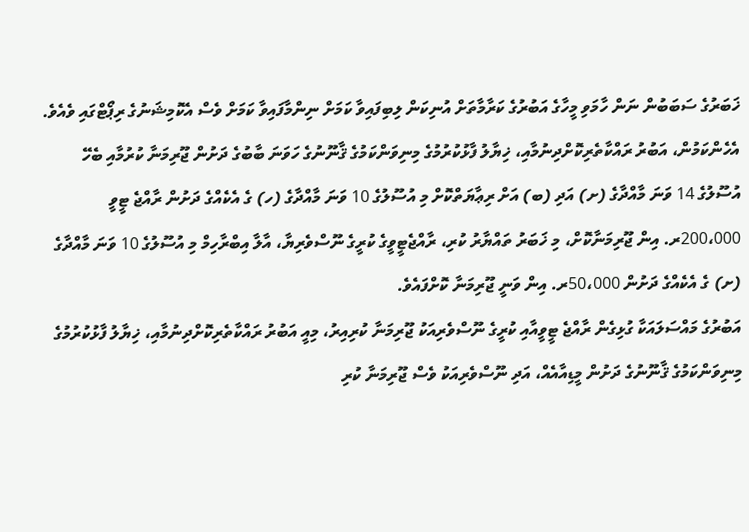ޚަބަރުގެ ސަބަބުން ނަން ހާމަވި މީހާގެ އަބުރުގެ ކަރާމާތަށް އުނިކަން ލިބިފައިވާ ކަމަށް ނިންމާފައިވާ ކަމަށް ވެސް އެކޮމިޝަނުގެ ރިޕޯޓްގައި ވެއެވެ.
އެހެންކަމުން، އަބުރު ރައްކާތެރިކޮށްދިނުމާއި، ޚިޔާލު ފާޅުކުރުމުގެ މިނިވަންކަމުގެ ޤާނޫނުގެ ހަވަނަ ބާބުގެ ދަށުން ޖޫރިމަނާ ކުރުމާއި ބެހޭ އުސޫލުގެ 14 ވަނަ މާއްދާގެ (ށ) އަދި (ބ) އަށް ރިޢާޔަތްކޮށް މި އުސޫލުގެ 10 ވަނަ މާއްދާގެ (ހ) ގެ އެކެއްގެ ދަށުން ރާއްޖެ ޓީވީ 200،000ރ. އިން ޖޫރިމަނާކޮށް، މި ޚަބަރު ތައްޔާރު ކުރި، ރާއްޖެޓީވީގެ ކުރީގެ ނޫސްވެރިޔާ، އާލާ އިބްރާހިމް މި އުސޫލުގެ 10 ވަނަ މާއްދާގެ (ށ) ގެ އެކެއްގެ ދަށުން 50،000ރ. އިން ވަނީ ޖޫރިމަނާ ކޮށްފައެވެ.
އަބުރުގެ މައްސަލައަކާ ގުޅިގެން ރާއްޖެ ޓީވީއާއި ކުރީގެ ނޫސްވެރިއަކު ޖޫރިމަނާ ކުރިއިރު، މިއީ އަބުރު ރައްކާތެރިކޮށްދިނުމާއި، ޚިޔާލު ފާޅުކުރުމުގެ މިނިވަންކަމުގެ ޤާނޫނުގެ ދަށުން މީޑިއާއެއް، އަދި ނޫސްވެރިއަކު ވެސް ޖޫރިމަނާ ކުރި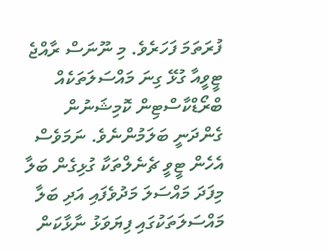ފުރަތަމަ ފަހަރެވެ. މި ނޫނަސް ރާއްޖެ ޓީވީއާ ގުޅޭ ގިނަ މައްސަލަތަކެއް ބްރޯޑްކާސްޓިން ކޮމިޝަނުން ގެންދަނީ ބަލަމުންނެވެ. ނަމަވެސް އެހެން ޓީވީ ޗެނެލްތަކާ ގުޅިގެން ބަލާ މިފަދަ މައްސަލަ މަދުވެފައި އަދި ބަލާ މައްސަލަތަކުގައި ފިޔަވަޅު ނާޅާކަން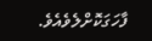ފާހަގަކޮށްލެވެއެވެ.